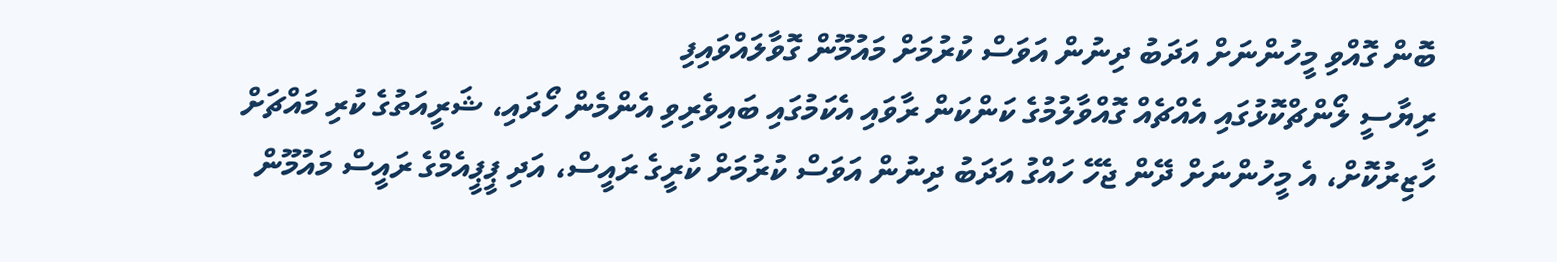ބޮން ގޮއްވި މީހުންނަށް އަދަބު ދިނުން އަވަސް ކުރުމަށް މައުމޫން ގޮވާލައްވައިފި
ރިޔާސީ ލޯންޗްކޮޅުގައި އެއްޗެއް ގޮއްވާލުމުގެ ކަންކަން ރާވައި އެކަމުގައި ބައިވެރިވި އެންމެން ހޯދައި، ޝަރީއަތުގެ ކުރި މައްޗަށް ހާޒިރުކޮށް، އެ މީހުންނަށް ދޭން ޖެހޭ ހައްގު އަދަބު ދިނުން އަވަސް ކުރުމަށް ކުރީގެ ރައީސް، އަދި ޕީޕީއެމްގެ ރައީސް މައުމޫން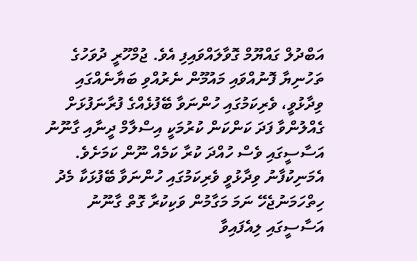އަބްދުލް ގައްޔޫމް ގޮވާލައްވައިފި އެވެ. ޖުމްހޫރީ ދުވަހުގެ ތަހުނިޔާ ފޮނުއްވައި މައުމޫން ނެރުއްވި ބަޔާނެއްގައި ވިދާޅުވީ، ވެރިކަމުގައި ހުންނަވާ ބޭފުޅެއްގެ ފުރާނަފުޅަށް ގެއްލުންވާ ފަދަ ކަންކަން ކުރުމަކީ އިސްލާމް ދީނާއި ގާނޫނު އަސާސީގައި ވެސް ހުއްދަ ކުރާ ކަމެއް ނޫން ކަމަށެވެ. އެމަނިކުފާނު ވިދާޅުވީ ވެރިކަމުގައި ހުންނަވާ ބޭފުޅަކާ މެދު ހިތްހަމަނުޖެހޭ ނަމަ މަގާމުން ވަކިކުރާ ގޮތް ގާނޫނު އަސާސީގައި ލިއެފައިވާ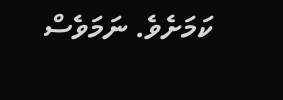ކަމަށެވެ. ނަމަވެސް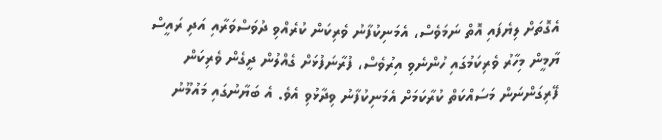އެގޮތަށް ލިޔެފައި އޮތް ނަމަވެސް، އެމަނިކުފާނު ވެރިކަން ކުރެއްވި ދުވަސްވަރާއި އަދި ރައީސް ޔާމީން މިހާރު ވެރިކަމުގައި ހުންނެވި އިރުވެސް، ފުރާނަފުޅަށް ގެއްލުން ދީގެން ވެރިކަން ފޭރިގަންނަން މަސައްކަތް ކުރާކަމަށް އެމަނިކުފާނު ވިދާޅުވި އެވެ. އެ ބަޔާނުގައި މައުމޫނު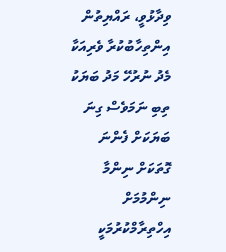ވިދާޅުވީ، ރައްޔިތުން އިންތިހާބުކުރާ ވެރިއަކާ މެދު ނުރުހޭ މަދު ބަޔަކު ތިބި ނަމަވެސް ގިނަ ބަޔަކަށް ފެންނަ ގޮތަކަށް ނިންމާ ނިންމުމަށް އިހްތިރާމްކުރުމަކީ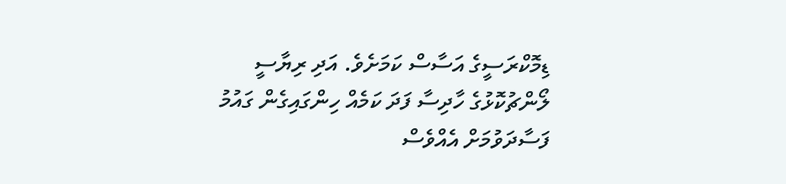ޑިމޮކްރަސީގެ އަސާސް ކަމަށެވެ. އަދި ރިޔާސީ ލޯންޗުކޮޅުގެ ހާދިސާ ފަދަ ކަމެއް ހިންގައިގެން ގައުމު ފަސާދަވުމަށް އެއްވެސް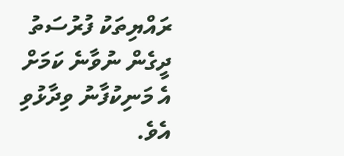ރައްޔިތަކު ފުރުސަތު ދީގެން ނުވާނެ ކަމަށް އެ މަނިކުފާނު ވިދާޅުވި އެވެ.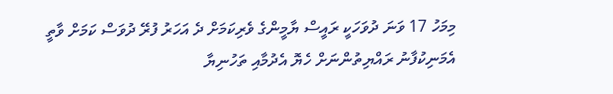މިމަހު 17 ވަނަ ދުވަހަކީ ރައީސް ޔާމީންގެ ވެރިކަމަށް ދެ އަހަރު ފުރޭ ދުވަސް ކަމަށް ވާތީ އެމަނިކުފާނު ރައްޔިތުންނަށް ހެޔޮ އެދުމާއި ތަހުނިޔާ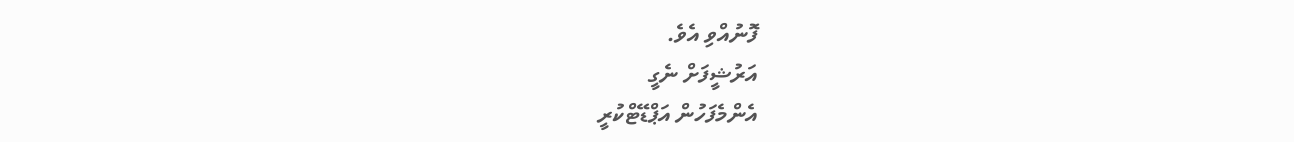ފޮނުއްވި އެވެ.
އަރުޝީފަށް ނެގީ
އެންމެފަހުން އަޕްޑޭޓްކުރީ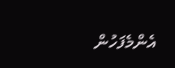އެންމެފަހުން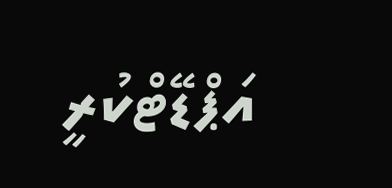އަޕްޑޭޓްކުރީ